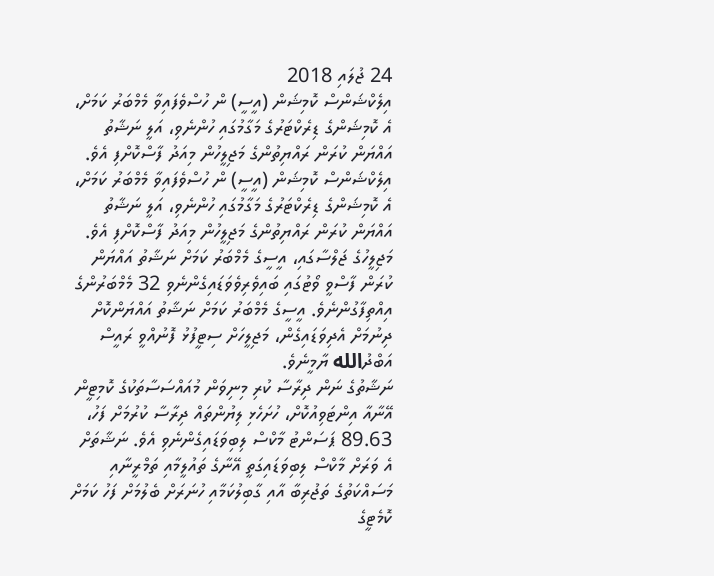24 ޖުލައި 2018
އިލެކްޝަންސް ކޮމިޝަން (އީސީ) ން ހުސްވެފައިވާ މެމްބަރު ކަމަށް، އެ ކޮމިޝަންގެ ޑިރެކްޓަރުގެ މަގާމުގައި ހުންނެވި، އަލީ ނަޝާތު އައްޔަން ކުރަން ރައްޔިތުންގެ މަޖިލީހުން މިއަދު ފާސްކޮށްފި އެވެ.
އިލެކްޝަންސް ކޮމިޝަން (އީސީ) ން ހުސްވެފައިވާ މެމްބަރު ކަމަށް، އެ ކޮމިޝަންގެ ޑިރެކްޓަރުގެ މަގާމުގައި ހުންނެވި، އަލީ ނަޝާތު އައްޔަން ކުރަން ރައްޔިތުންގެ މަޖިލީހުން މިއަދު ފާސްކޮށްފި އެވެ.
މަޖިލީހުގެ ޖަލްސާގައި، އީސީގެ މެމްބަރު ކަމަށް ނަޝާތު އައްޔަން ކުރަން ފާސްވީ ވޯޓުގައި ބައިވެރިވެވަޑައިގެންނެވި 32 މެމްބަރުންގެ އިއްތިފާގުންނެވެ. އީސީގެ މެމްބަރު ކަމަށް ނަޝާތު އައްޔަންކޮށް ދިނުމަށް އެދިވަޑައިގެން، މަޖިލީހަށް ސިޓީފުޅު ފޮނުއްވީ ރައީސް އަބްދުالله ޔާމީނެވެ.
ނަޝާތުގެ ނަން ދިރާސާ ކުރި މިނިވަން މުއައްސަސާތަކުގެ ކޮމިޓީން އޭނާއާ އިންޓަވިއުކޮށް، ހުށަހެޅި ލިޔުންތައް ދިރާސާ ކުރުމަށް ފަހު، 89.63 ޕަސަންޓު މާކްސް ލިބިވަޑައިގެންނެވި އެވެ. ނަޝާތަށް އެ ވަރަށް މާކްސް ލިބިވަޑައިގަތީ އޭނާގެ ތައުލީމާއި ތަމްރީނާއި މަސައްކަތުގެ ތަޖުރިބާ އާއި ގާބިލުކަމާއި ހުނަރަށް ބެލުމަށް ފަހު ކަމަށް ކޮމެޓީގެ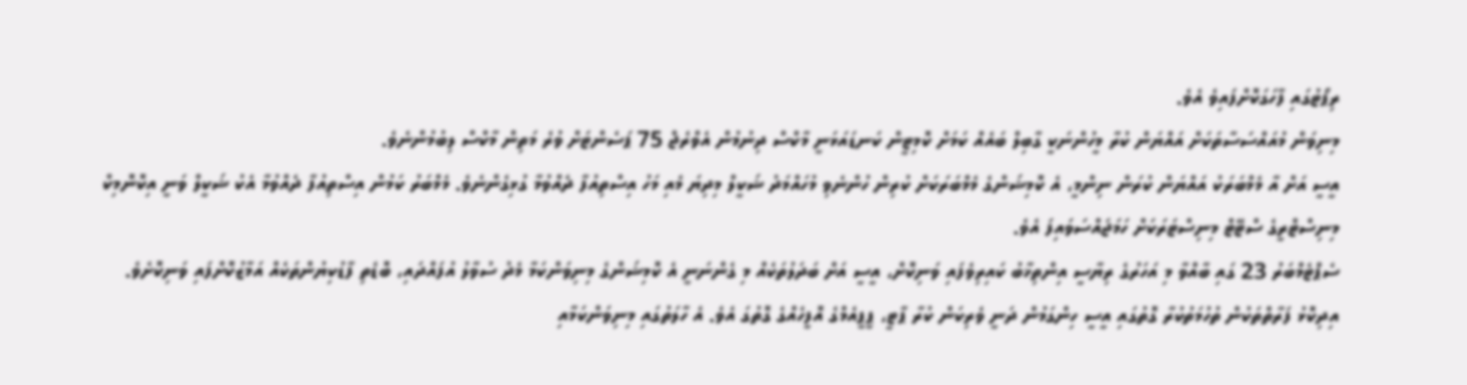ރިޕޯޓުގައި ފާހަގަކޮށްފައިވެ އެވެ.
މިނިވަން މުއައްސަސާތަކަށް އައްޔަން ކުރާ މީހުންނަކީ ގާބިލް ބައެއް ކަމަށް ކޮމިޓީން ކަނޑައަޅަނީ މާކްސް ދިނުމުން އެވްރެޖް 75 ޕަސެންޓަށް ވުރެ މަތިން މާކްސް ލިބުމުންނެވެ.
އީސީ އަށް އާ މެމްބަރަކު އައްޔަން ކުރަން ނިންމީ، އެ ކޮމިޝަންގެ މެމްބަރަކަށް ކުރިން ހުންނެވި މުހައްމަދު ޝަކީލް މިދިޔަ މެއި މަހު އިސްތިއުފާ ދެއްވުމާ ގުޅިގެންނެވެ. މެމްބަރު ކަމުން އިސްތިއުފާ ދެއްވުމާ އެކު ޝަކީލް ވަނީ އިކޮނޮމިކް މިނިސްޓްރީގެ ސްޓޭޓް މިނިސްޓަރަކަށް ހަމަޖައްސަވައިފަ އެވެ.
ސެޕްޓެމްބަރު 23 ގައި ބާއްވާ މި އަހަރުގެ ރިޔާސީ އިންތިޚާބު ކައިރިވެފައި ވަނިކޮށް، އީސީ އަށް ބަދަލުތަކެއް މި ގެންނަނީ އެ ކޮމިޝަންގެ މިނިވަންކަމާ މެދު ސުވާލު އުފައްދައި، ބޮޑެތި ފާޑުކިޔުންތަކެއް އަމާޒުކޮށްފައި ވަނިކޮށެވެ. އިދިކޮޅު ފަރާތްތަކުން ތުހުމަތުކުރާ ގޮތުގައި އީސީ ހިންގަމުން ދަނީ ވެރިކަން ކުރާ ޕާޓީ، ޕީޕީއެމްގެ އޮފީހެއްގެ ގޮތުގަ އެވެ. އެ ހާލަތުގައި މިނިވަންކަމާއި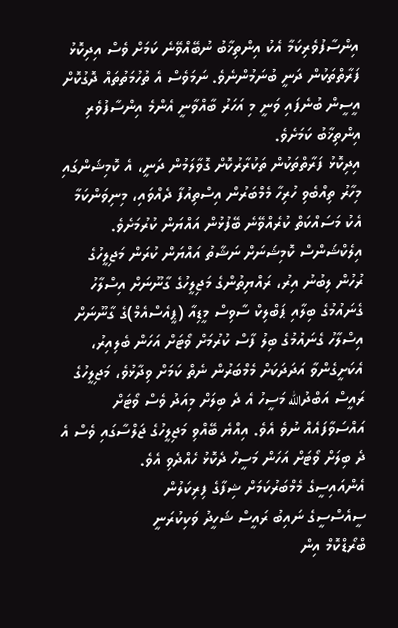އިންސާފުވެރިކަމާ އެކު އިންތިޚާބު ނުބޭއްވޭނެ ކަމަށް ވެސް އިދިކޮޅު ފަރާތްތަކުން ދަނީ ބުނަމުންނެވެ. ނަމަވެސް އެ ތުހުމަތުތައް ދޮގުކޮށް އީސީން ބުނެފައި ވަނީ މި އަހަރު ބާއްވާނީ އެންމެ އިންސާފުވެރި އިންތިޚާބު ކަމަށެވެ.
އިދިކޮޅު ފަރާތްތަކުން ތަކުރާރުކޮށް ގޮވާލަމުން ދަނީ، އެ ކޮމިޝަންގައި މިހާރު ތިއްބެވި ހުރިހާ މެމްބަރުން އިސްތިއުފާ ދެއްވައި، މިނިވަންކަމާ އެކު މަސައްކަތް ކުރެއްވޭނެ ބޭފުޅުން އައްޔަން ކުރުމަށެވެ.
އިލެކްޝަންސް ކޮމިޝަނަށް ނަޝާތު އައްޔަން ކުރަން މަޖިލީހުގެ ރުހުން ލިބުނު އިރު، ރައްޔިތުންގެ މަޖިލީހުގެ ގާނޫނަށް އިސްލާހު ގެނައުމުގެ ބިލާއި ޕަބްލިކް ސާވިސް މީޑިއާ (ޕީއެސްއެމް)ގެ ގާނޫނަށް އިސްލާހު ގެނައުމުގެ ބިލު ފާސް ކުރުމަށް ވޯޓަށް އަހަން ބެލިއިރު، އެކަށީގެންވާ އަދަދަކަށް މެމްބަރުން ނެތް ކަމަށް ވިދާޅުވެ، މަޖިލީހުގެ ރައީސް އަބްދުالله މަސީހު އެ ދެ ބިލަށް މިއަދު ވެސް ވޯޓަށް އައްސަވާފައެއް ނުވެ އެވެ. އިއްޔެ ބޭއްވި މަޖިލީހުގެ ޖަލްސާގައި ވެސް އެ ދެ ބިލަށް ވޯޓަށް އަހަން މަސީހް ދެކޮޅު ހެއްދެވި އެވެ.
އެންއައިސީގެ މެމްބަރުކަމަށް ޝިފާގެ ފިރިކަލުން
ސީއެސްސީގެ ނައިބު ރައީސް ޝަހީދު ވަކިކުރަނީ
ބްރޯޑްކޮމް އިން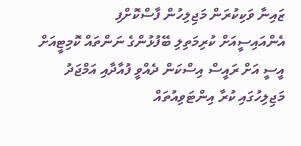ޒައިނާ ވަކިކުރަން މަޖިލިހުން ފާސްކޮށްފި
އެންއައިސީއަށް ކުރިމަތިލި ބޭފުޅުންގެ ނަންތައް ކޮމިޓީއަށް
އީސީ އަށް ރައީސް އިސްކަން ދެއްވީ ފުއާދާއި އަމްޖަދު
މަޖިލިހުގައި ކުރާ އިންޓަވިއުތައް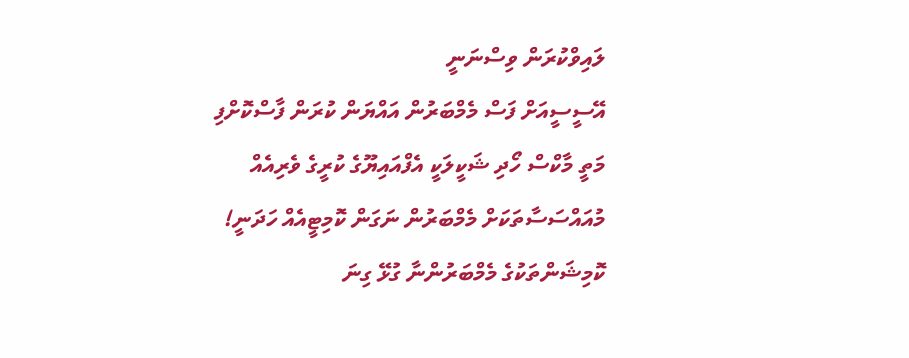ލައިވްކުރަން ވިސްނަނީ
އޭސީސީއަށް ފަސް މެމްބަރުން އައްޔަން ކުރަން ފާސްކޮށްފި
މަތީ މާކްސް ހޯދި ޝަކީލަކީ އެފްއައިޔޫގެ ކުރީގެ ވެރިއެއް
މުއައްސަސާތަކަށް މެމްބަރުން ނަގަން ކޮމިޓީއެއް ހަދަނީ!
ކޮމިޝަންތަކުގެ މެމްބަރުންނާ ގުޅޭ ގިނަ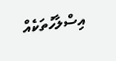އިސްލާހުތަކެއް